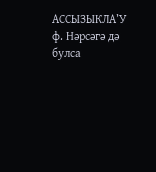АССЫЗЫКЛА’У ф. Нәрсәгә дә булса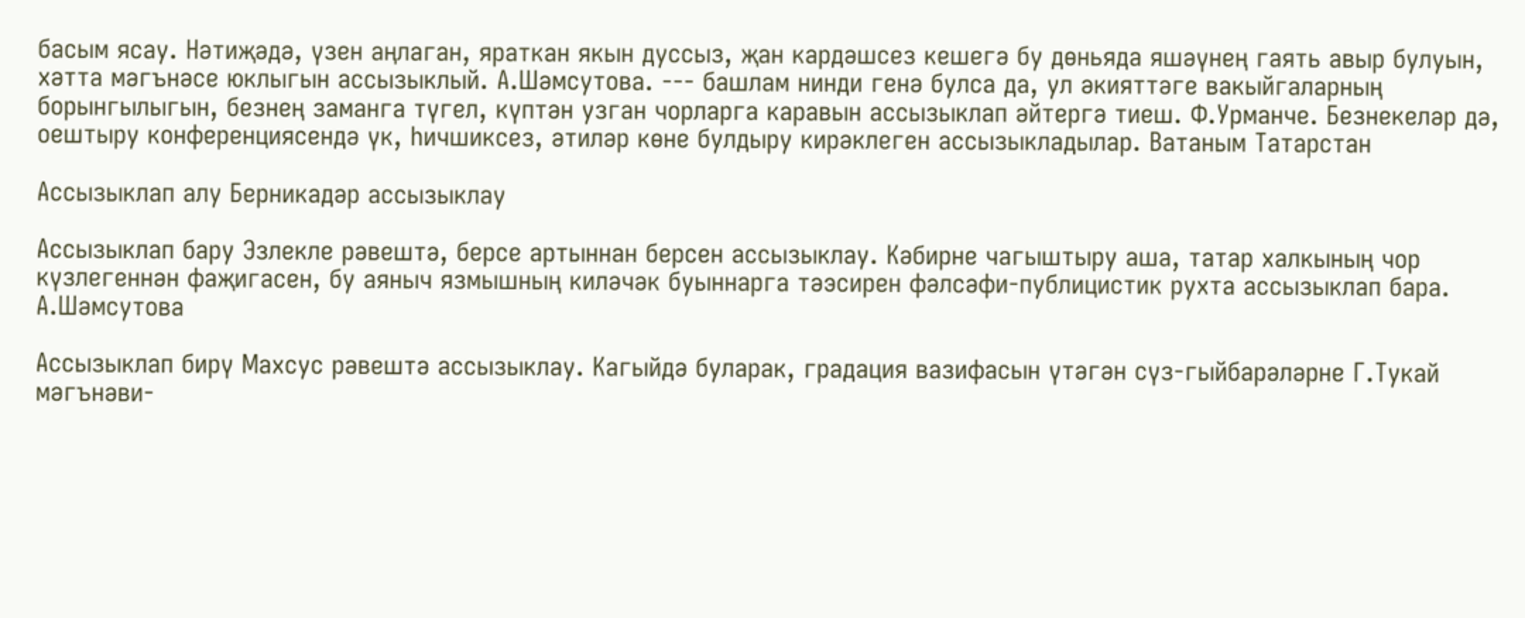басым ясау. Нәтиҗәдә, үзен аңлаган, яраткан якын дуссыз, җан кардәшсез кешегә бу дөньяда яшәүнең гаять авыр булуын, хәтта мәгънәсе юклыгын ассызыклый. А.Шәмсутова. --- башлам нинди генә булса да, ул әкияттәге вакыйгаларның борынгылыгын, безнең заманга түгел, күптән узган чорларга каравын ассызыклап әйтергә тиеш. Ф.Урманче. Безнекеләр дә, оештыру конференциясендә үк, һичшиксез, әтиләр көне булдыру кирәклеген ассызыкладылар. Ватаным Татарстан

Ассызыклап алу Берникадәр ассызыклау

Ассызыклап бару Эзлекле рәвештә, берсе артыннан берсен ассызыклау. Кәбирне чагыштыру аша, татар халкының чор күзлегеннән фаҗигасен, бу аяныч язмышның киләчәк буыннарга тәэсирен фәлсәфи-публицистик рухта ассызыклап бара. А.Шәмсутова

Ассызыклап бирү Махсус рәвештә ассызыклау. Кагыйдә буларак, градация вазифасын үтәгән сүз-гыйбарәләрне Г.Тукай мәгънәви-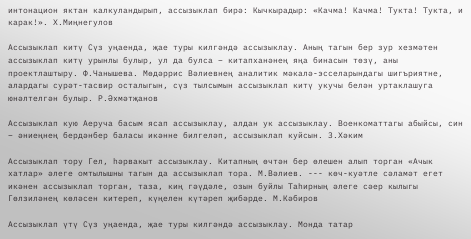интонацион яктан калкуландырып, ассызыклап бирә: Кычкырадыр: «Качма! Качма! Тукта! Тукта, и карак!». Х.Миңнегулов

Ассызыклап китү Сүз уңаенда, җае туры килгәндә ассызыклау. Аның тагын бер зур хезмәтен ассызыклап китү урынлы булыр, ул да булса – китапханәнең яңа бинасын төзү, аны проектлаштыру. Ф.Чанышева. Мөдәррис Вәлиевнең аналитик мәкалә-эсселарындагы шигъриятне, алардагы сурәт-тасвир осталыгын, сүз тылсымын ассызыклап китү укучы белән уртаклашуга юнәлтелгән булыр. Р.Әхмәтҗанов

Ассызыклап кую Аеруча басым ясап ассызыклау, алдан ук ассызыклау. Военкоматтагы абыйсы, син – әниеңнең бердәнбер баласы икәнне билгеләп, ассызыклап куйсын. З.Хәким

Ассызыклап тору Гел, һәрвакыт ассызыклау. Китапның өчтән бер өлешен алып торган «Ачык хатлар» әлеге омтылышны тагын да ассызыклап тора. М.Вәлиев. --- көч-куәтле сәламәт егет икәнен ассызыклап торган, таза, киң гәүдәле, озын буйлы Таһирның әлеге сәер кылыгы Гөлзиләнең көләсен китереп, күңелен күтәреп җибәрде. М.Кәбиров

Ассызыклап үтү Сүз уңаенда, җае туры килгәндә ассызыклау. Монда татар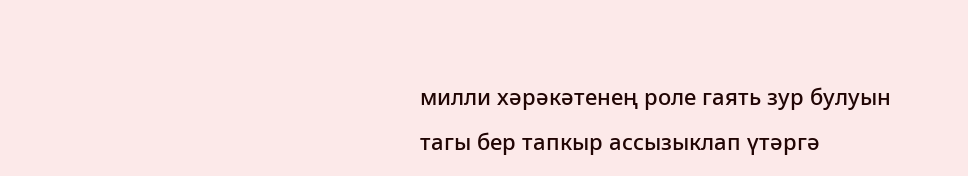милли хәрәкәтенең роле гаять зур булуын тагы бер тапкыр ассызыклап үтәргә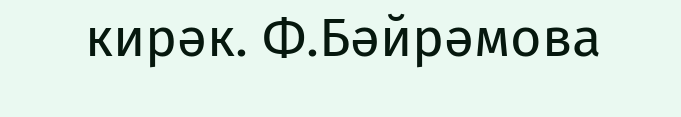кирәк. Ф.Бәйрәмова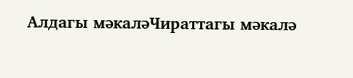Алдагы мәкаләЧираттагы мәкалә